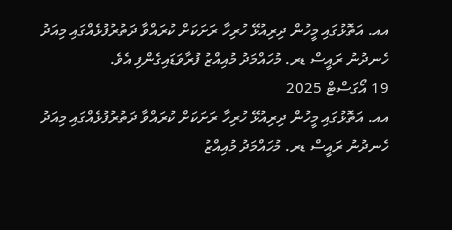އއ. އަތޮޅުގައި މީހުން ދިރިއުޅޭ ހުރިހާ ރަށަކަށް ކުރައްވާ ދަތުރުފުޅެއްގައި މިއަދު ހެނދުނު ރައީސް ޑރ. މުހައްމަދު މުއިއްޒު ފުރާވަޑައިގެންފި އެވެ.
19 އޯގަސްޓް 2025
އއ. އަތޮޅުގައި މީހުން ދިރިއުޅޭ ހުރިހާ ރަށަކަށް ކުރައްވާ ދަތުރުފުޅެއްގައި މިއަދު ހެނދުނު ރައީސް ޑރ. މުހައްމަދު މުއިއްޒު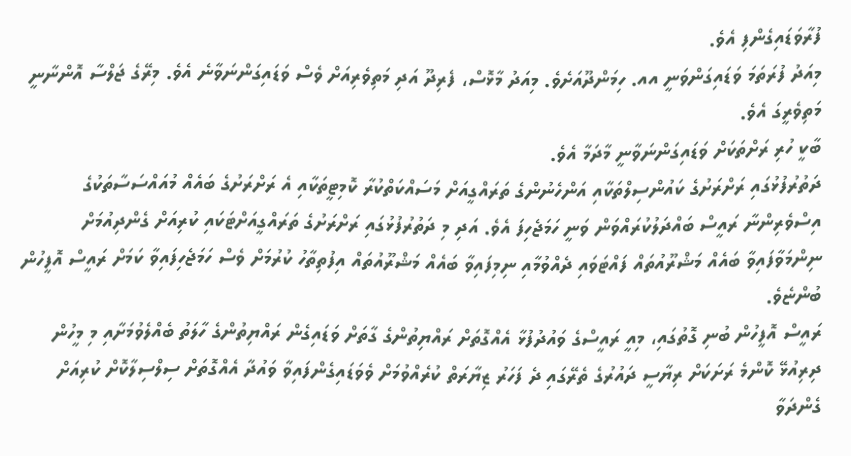ފުރާވަޑައިގެންފި އެވެ.
މިއަދު ފުރަތަމަ ވަޑައިގަންވަނީ އއ. ހިމަންދޫއަށެވެ. މިއަދު މާޅޮސް، ފެރިދޫ އަދި މަތިވެރިއަށް ވެސް ވަޑައިގަންނަވާނެ އެވެ. މިރޭގެ ޖަލްސާ އޮންނާނީ މަތިވެރީގަ އެވެ.
ބާކީ ހުރި ރަށްތަކަށް ވަޑައިގަންނަވާނީ މާދަމާ އެވެ.
ދަތުރުފުޅުގައި ރަށްރަށުގެ ކައުންސިލްތަކާއި އަންހެނުންގެ ތަރައްގީއަށް މަސައްކަތްކުރާ ކޮމިޓީތަކާއި އެ ރަށްރަށުގެ ބައެއް މުއައްސަސާތަކުގެ އިސްވެރިންނާ ރައީސް ބައްދަލުކުރައްވަން ވަނީ ހަމަޖެހިފަ އެވެ. އަދި މި ދަތުރުފުޅުގައި ރަށްރަށުގެ ތަރައްގީއަށްޓަކައި ކުރިއަށް ގެންދިއުމަށް ނިންމަވާފައިވާ ބައެއް މަޝްރޫއުތައް ފައްޓަވައި ދެއްވުމާއި ނިމިފައިވާ ބައެއް މަޝްރޫއުތައް އިފުތިތާހު ކުރުމަށް ވެސް ހަމަޖެހިފައިވާ ކަމަށް ރައީސް އޮފީހުން ބުންޏެވެ.
ރައީސް އޮފީހުން ބުނި ގޮތުގައި، މިއީ ރައީސްގެ ވައުދުފުޅާ އެއްގޮތަށް ރައްޔިތުންގެ ގާތަށް ވަޑައިގެން ރައްޔިތުންގެ ހާލަތު ބެއްލެވުމަށާއި މި މީހުން ދިރިއުޅޭ ކޮންމެ ރަށަކަށް ރިޔާސީ ދައުރުގެ ތެރޭގައި ދެ ފަހަރު ޒިޔާރަތް ކުރެއްވުމަށް ވެވަޑައިގެންފައިވާ ވައުދާ އެއްގޮތަށް ސިލްސިލާކޮށް ކުރިއަށް ގެންދަވާ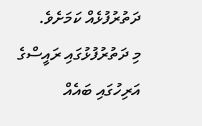ދަތުރުފުޅެއް ކަމަށެވެ.
މި ދަތުރުފުޅުގައި ރައީސްގެ އަރިހުގައި ބައެއް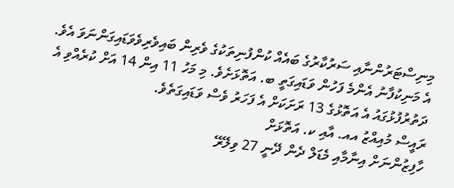މިނިސްޓަރުންނާއި ސަރުކާރުގެ ބައެއް ކުންފުނިތަކުގެ ވެރިން ބައިވެރިވެވަޑައިގަންނަވަ އެވެ.
އެ މަނިކުފާނު އެންމެ ފަހުން ވަޑައިގަތީ ބ. އަތޮޅަށެވެ. މި މަހު 11 އިން 14 އަށް ކުރެއްވި އެ ދަތުރުފުޅުގައު އެ އަތޮޅުގެ 13 ރަށަކަށް އެ ފަހަރު ވެސް ވަޑައިގަތެވެ.
ރައީސް މުއިއްޒު އއ. އާއި ކ. އަތޮޅަށް
ހާފިޒުންނަށް އިނާމާއި މެޑަލް ދެން ދޭނީ 27 ވިލޭރޭ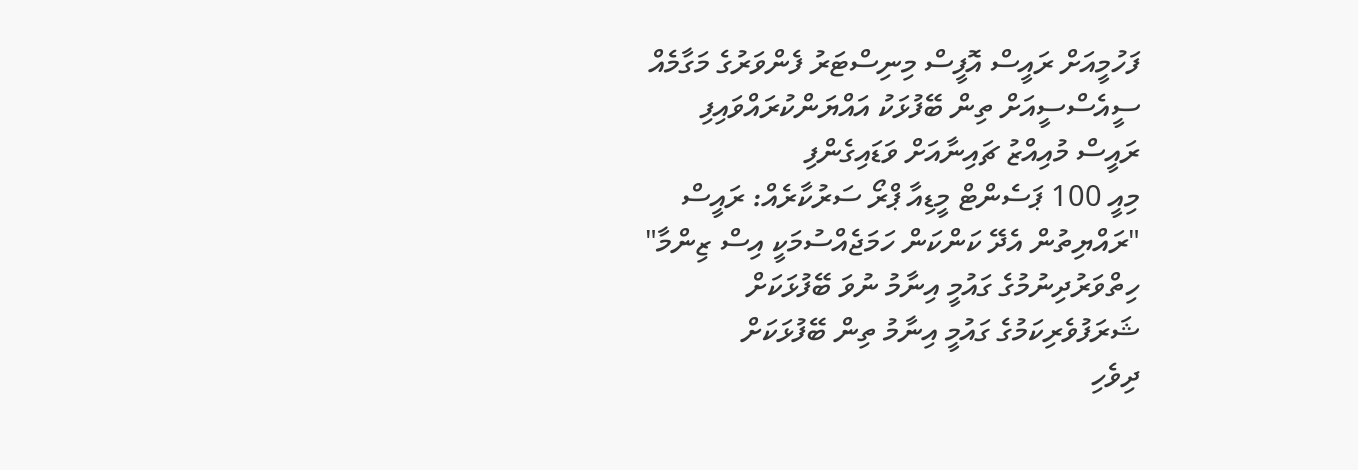ފަހުމީއަށް ރައީސް އޮފީސް މިނިސްޓަރު ފެންވަރުގެ މަގާމެއް
ސީއެސްސީއަށް ތިން ބޭފުޅަކު އައްޔަންކުރައްވައިފި
ރައީސް މުއިއްޒު ޗައިނާއަށް ވަޑައިގެންފި
މިއީ 100 ޕަސެންޓް މީޑިއާ ޕްރޯ ސަރުކާރެއް: ރައީސް
"ރައްޔިތުން އެދޭ ކަންކަން ހަމަޖެއްސުމަކީ އިސް ޒިންމާ"
ހިތްވަރުދިނުމުގެ ގައުމީ އިނާމު ނުވަ ބޭފުޅަކަށް
ޝަރަފުވެރިކަމުގެ ގައުމީ އިނާމު ތިން ބޭފުޅަކަށް
ދިވެހި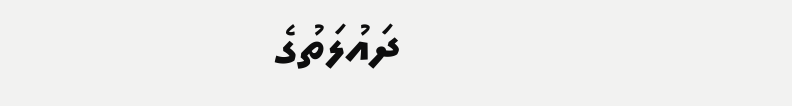ދައުލަތުގެ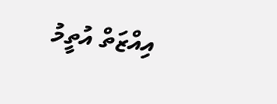އިއްޒަތް އުތީމު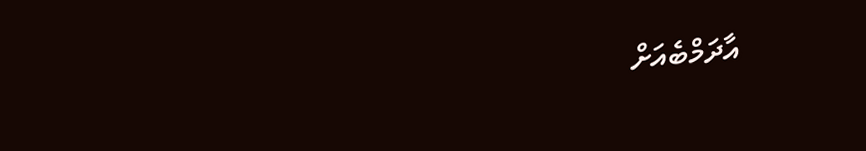އާދަމްބެއަށް